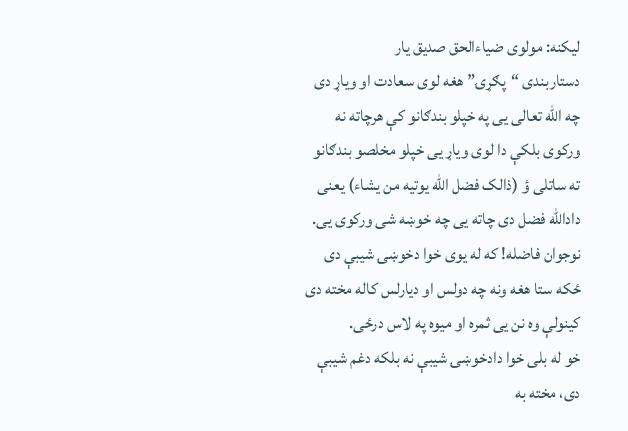لیکنه: مولوی ضیاءالحق صدیق یار
دستاربندی “پګړۍ” هغه لوی سعادت او ویاړ دی چه الله تعالی یی په خپلو بندګانو کې هرچاته نه ورکوی بلکې دا لوی ویاړ یی خپلو مخلصو بندګانو ته ساتلی ؤ (ذالک فضل الله یوتیه من یشاء) یعنی دادالله فضل دی چاته یی چه خوښه شی ورکوی یی.
نوجوان فاضله! که له یوی خوا دخوښۍ شیبې دی ځکه ستا هغه ونه چه دولس او دیارلس کاله مخته دی کینولې وه نن یی ثمره او میوه په لاس درځی.
خو له بلی خوا دادخوښۍ شیبې نه بلکه دغم شیبې دی، مخته به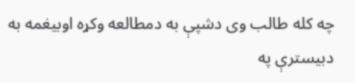چه کله طالب وی دشپې به دمطالعه وکړه اوبیغمه به دبیسترې په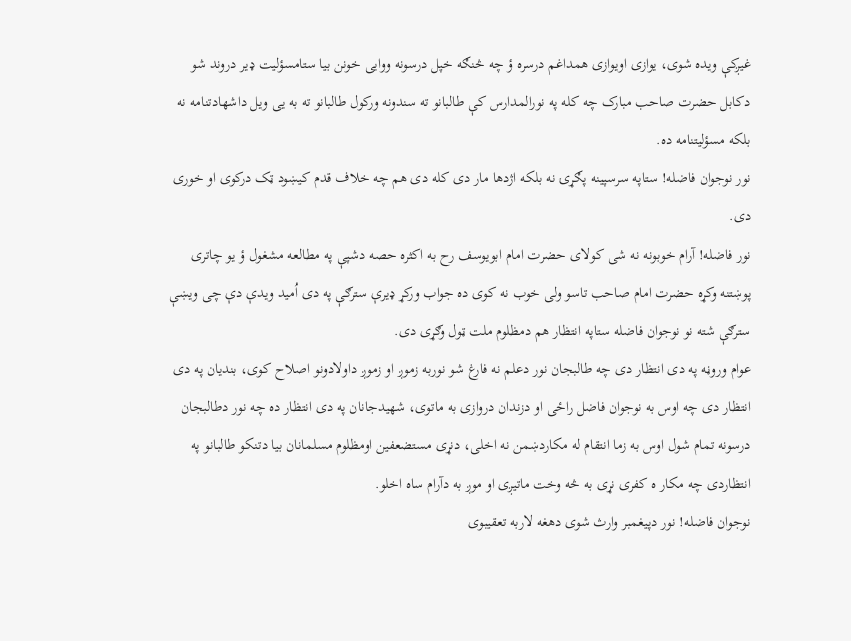غیږکې ویده شوی، یوازی اویوازی همداغم درسره ؤ چه څنګه خپل درسونه ووایی خونن بیا ستامسؤلیت ډیر دروند شو دکابل حضرت صاحب مبارک چه کله په نورالمدارس کې طالبانو ته سندونه ورکول طالبانو ته به یی ویل داشهادتنامه نه بلکه مسؤلیتنامه ده.
نور نوجوان فاضله! ستاپه سرسپینه پګړۍ نه بلکه اژدها مار دی کله دی هم چه خلاف قدم کیښود ټک درکوی او خوری دی.
نور فاضله! آرام خوبونه نه شی کولای حضرت امام ابویوسف رح به اکثره حصه دشپې په مطالعه مشغول ؤ یو چاتری پوښتنه وکړه حضرت امام صاحب تاسو ولی خوب نه کوی ده جواب ورکړ ډیرې سترګې په دی اُمید ویدې دې چی ویښې سترګې شته نو نوجوان فاضله ستاپه انتظار هم دمظلوم ملت ټول وګړی دی.
عوام وروڼه په دی انتظار دی چه طالبجان نور دعلم نه فارغ شو نوربه زموږ او زموږ داولادونو اصلاح کوی، بندیان په دی انتظار دی چه اوس به نوجوان فاضل راځی او دزندان دروازی به ماتوی، شهیدجانان په دی انتظار ده چه نور دطالبجان درسونه تمام شول اوس به زما انتقام له مکاردښمن نه اخلی، دنړی مستضعفین اومظلوم مسلمانان بیا دتنکو طالبانو په انتظاردی چه مکار ه کفری نړی به څه وخت ماتیږی او موږ به دآرام ساه اخلو.
نوجوان فاضله! نور دپیغمبر وارث شوی دهغه لاربه تعقیبوی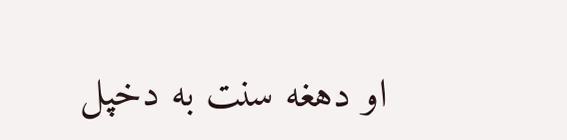او دهغه سنت به دخپل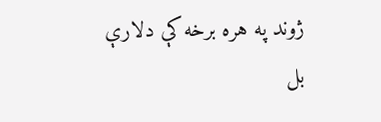ژوند په هره برخه کې دلارې بل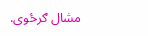مشال ګرځوی.